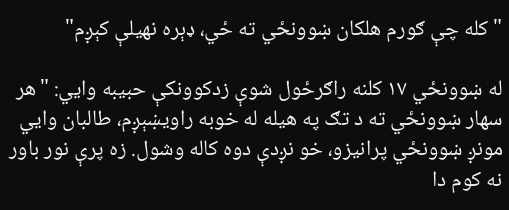"کله چې ګورم هلکان ښوونځي ته ځي، ډېره نهیلې کېږم"

له ښوونځي ۱۷ کلنه راګرځول شوې زدکوونکې حبیبه وايي: "هر سهار ښوونځي ته د تګ په هیله له خوبه راویښېږم، طالبان وايي مونږ ښوونځي پرانیزو، خو نږدې دوه کاله وشول. زه پرې نور باور نه کوم دا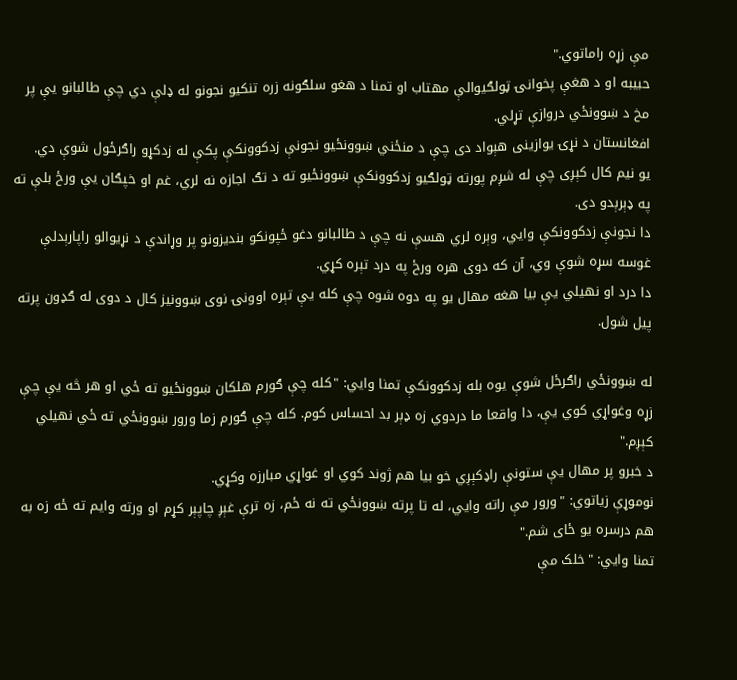مې زړه راماتوي."
حبیبه او د هغې پخوانۍ ټولګیوالې مهتاب او تمنا د هغو سلګونه زره تنکیو نجونو له ډلې دي چې طالبانو یې پر مخ د ښوونځي دروازې تړلي.
افغانستان د نړۍ یوازینی هېواد دی چې د منځني ښوونځیو نجونې زدکوونکې پکې له زدکړو راګرځول شوې دي.
یو نیم کال کېږی چې له شږم پورته ټولګیو زدکوونکې ښوونځیو ته د تګ اجازه نه لري، غم او خپګان یې ورځ بلې ته په ډېرېدو دی.
دا نجونې زدکوونکې وايي، وېره لري هسې نه چې د طالبانو دغو ځپونکو بندیزونو پر وړاندې د نړیوالو راپارېدلې غوسه سړه شوې وي، آن که دوی هره ورځ په درد تېره کړي.
دا درد او نهیلي یې بیا هغه مهال یو په دوه شوه چې کله یې تېره اوونۍ نوی ښوونیز کال د دوی له ګډون پرته پیل شول.

له ښوونځي راګرځل شوې یوه بله زدکوونکې تمنا وايي: "کله چې ګورم هلکان ښوونځیو ته ځي او هر څه یې چې زړه وغواړي کوي یې، دا واقعا ما دردوي زه ډېر بد احساس کوم. کله چې ګورم زما ورور ښوونځي ته ځي نهیلي کېږم."
د خبرو پر مهال یې ستونې راډکېږي خو بیا هم ژوند کوي او غواړي مبارزه وکړي.
نوموړې زیاتوي: "ورور مې راته وايي، له تا پرته ښوونځي ته نه ځم، زه ترې غېږ چاپېر کړم او ورته وایم ته ځه زه به هم درسره یو ځای شم."
تمنا وايي: "خلک مې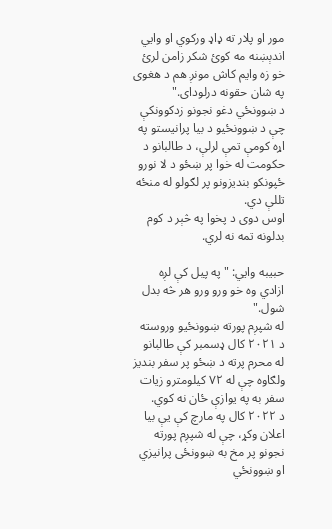مور او پلار ته ډاډ ورکوي او وايي اندېښنه مه کوئ شکر زامن لرئ خو زه وایم کاش مونږ هم د هغوی په شان حقونه درلودای."
د ښوونځي دغو نجونو زدکوونکې چې د ښوونځیو د بیا پرانیستو په اړه کومې تمې لرلې، د طالبانو د حکومت له خوا پر ښځو د لا نورو ځپونکو بندیزونو پر لګولو له منځه تللې دي.
اوس دوی د پخوا په څېر د کوم بدلونه تمه نه لري.

حبیبه وايي: "په پیل کې لږه ازادي وه خو ورو ورو هر څه بدل شول."
له شپږم پورته ښوونځیو وروسته د ۲۰۲۱ کال ډسمبر کې طالبانو له محرم پرته د ښځو پر سفر بندیز ولګاوه چې له ۷۲ کیلومترو زیات سفر به په یوازې ځان نه کوي.
د ۲۰۲۲ کال په مارچ کې یې بیا اعلان وکړ، چې له شپږم پورته نجونو پر مخ به ښوونځی پرانیزي او ښوونځي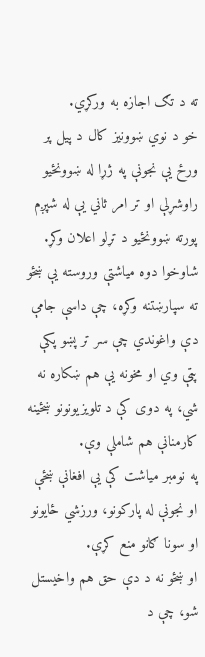ته د تګ اجازه به ورکړي.
خو د نوي ښوونیز کال د پیل پر ورځ یې نجونې په ژړا له ښوونځیو راوشړلې او تر امر ثاني یې له شپږم پورته ښوونځیو د تړلو اعلان وکړ.
شاوخوا دوه میاشتې وروسته یې ښځو ته سپارښتنه وکړه، چې داسې جامې دې واغوندي چې سر تر پښو پکې پټې وي او مخونه یې هم ښکاره نه شي، په دوی کې د تلویزیونونو ښځینه کارمنانې هم شاملې وې.
په نومبر میاشت کې یې افغانې ښځې او نجونې له پارکونو، ورزشي ځایونو او سونا ګانو منع کړې.
او ښځو نه د دې حق هم واخیستل شو، چې د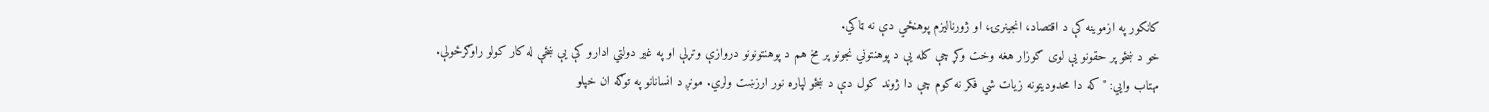کانکور په ازموینه کې د اقتصاد، انجینرۍ، او ژورنالیزم پوهنځي دې نه ټاکي.
خو د ښځو پر حقونو یې لوی ګوزار هغه وخت وکړ چې کله یې د پوهنتوني نجونو پر مخ هم د پوهنتونونو دروازې وتړلې او په غیر دولتي ادارو کې یې ښځې له کار کولو راوګرځولې.
مهتاب وايي: "که دا محدودیتونه زیات شي فکر نه کوم چې دا ژوند کول دې د ښځو لپاره نور ارزښت ولري. مونږ د انسانانو په توګه ان خپلو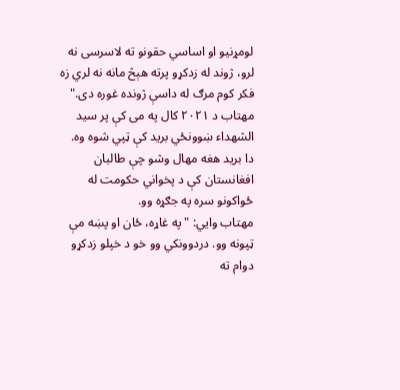لومړنیو او اساسي حقونو ته لاسرسی نه لرو، ژوند له زدکړو پرته هېڅ مانه نه لري زه فکر کوم مرګ له داسې ژونده غوره دی."
مهتاب د ۲۰۲۱ کال په می کې پر سید الشهداء ښوونځي برید کې ټپي شوه وه.
دا برید هغه مهال وشو چې طالبان افغانستان کې د پخواني حکومت له ځواکونو سره په جګړه وو.
مهتاب وايي: "په غاړه، ځان او پښه مې ټپونه وو. دردوونکي وو خو د خپلو زدکړو دوام ته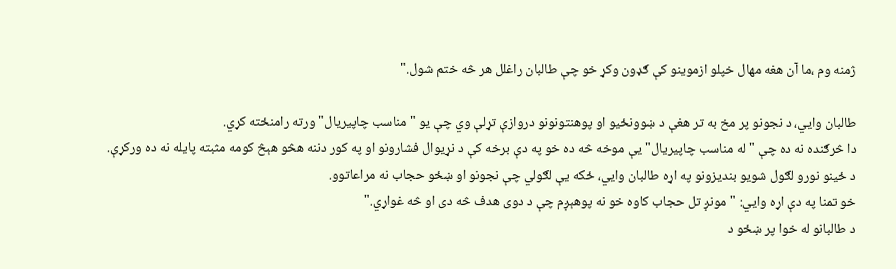ژمنه وم ،ما آن هغه مهال خپلو ازموینو کې ګډون وکړ خو چې طالبان راغلل هر څه ختم شول."

طالبان وايي، د نجونو پر مخ به تر هغې د ښوونځيو او پوهنتونونو دروازې تړلې وي چې یو "مناسب چاپیریال" ورته رامنځته کړي.
دا څرګنده نه ده چې "له مناسب چاپيریال" یې موخه څه ده خو په دې برخه کې د نړیوال فشارونو او په کور دننه هڅو هېڅ کومه مثبته پایله نه ده ورکړې.
د ځینو نورو لګول شویو بندیزونو په اړه طالبان وايي، ځکه یې لګولي چې نجونو او ښځو حجاب نه مراعاتوو.
خو تمنا په دې اړه وايي: "مونږ تل حجاب کاوه خو نه پوهېږم چې د دوی هدف څه دی او څه غواړي."
د طالبانو له خوا پر ښځو د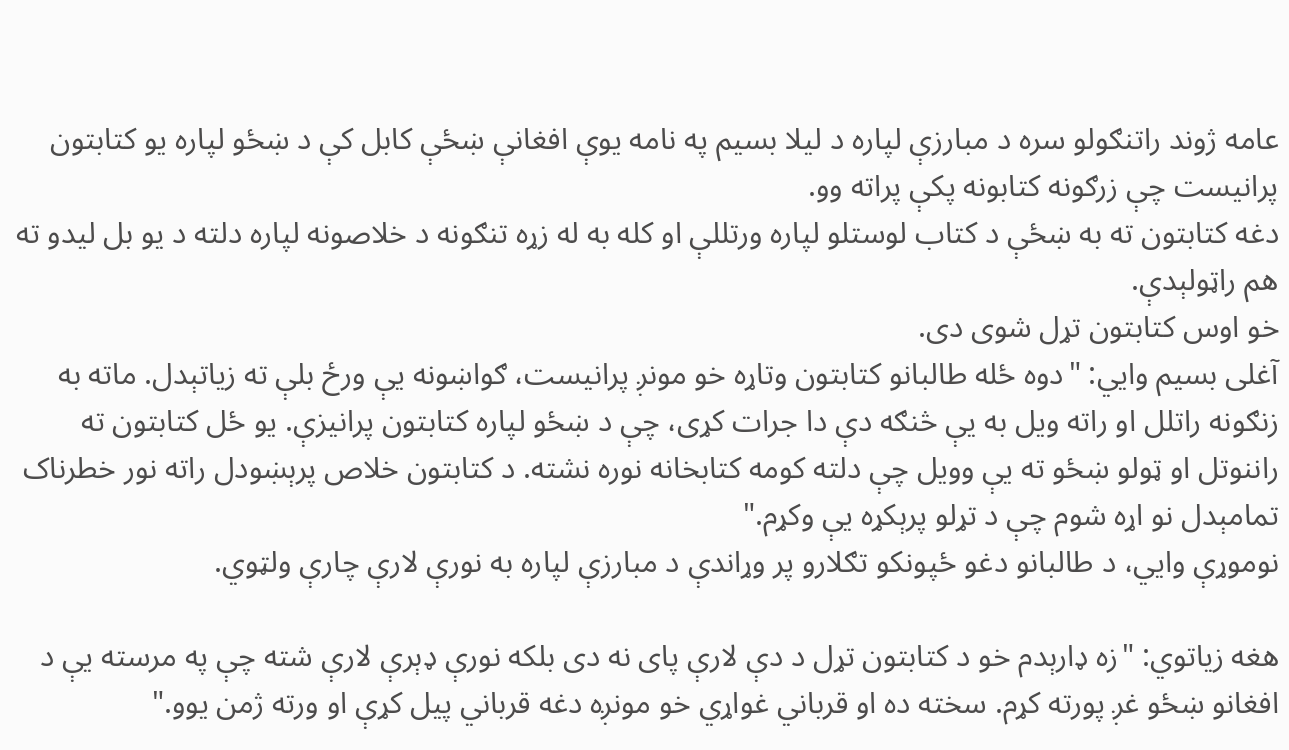عامه ژوند راتنګولو سره د مبارزې لپاره د لیلا بسیم په نامه یوې افغانې ښځې کابل کې د ښځو لپاره یو کتابتون پرانیست چې زرګونه کتابونه پکې پراته وو.
دغه کتابتون ته به ښځې د کتاب لوستلو لپاره ورتللې او کله به له زړه تنګونه د خلاصونه لپاره دلته د یو بل لیدو ته هم راټولېدې.
خو اوس کتابتون تړل شوی دی.
آغلی بسیم وايي: "دوه ځله طالبانو کتابتون وتاړه خو مونږ پرانیست، ګواښونه یې ورځ بلې ته زیاتېدل. ماته به زنګونه راتلل او راته ویل به یې څنګه دې دا جرات کړی، چې د ښځو لپاره کتابتون پرانیزې. یو ځل کتابتون ته راننوتل او ټولو ښځو ته یې وویل چې دلته کومه کتابخانه نوره نشته. د کتابتون خلاص پرېښودل راته نور خطرناک تمامېدل نو اړه شوم چې د تړلو پرېکړه یې وکړم."
نوموړې وايي، د طالبانو دغو ځپونکو تګلارو پر وړاندې د مبارزې لپاره به نورې لارې چارې ولټوي.

هغه زیاتوي: "زه ډارېدم خو د کتابتون تړل د دې لارې پای نه دی بلکه نورې ډېرې لارې شته چې په مرسته یې د افغانو ښځو غږ پورته کړم. سخته ده او قرباني غواړي خو مونږه دغه قرباني پیل کړې او ورته ژمن یوو."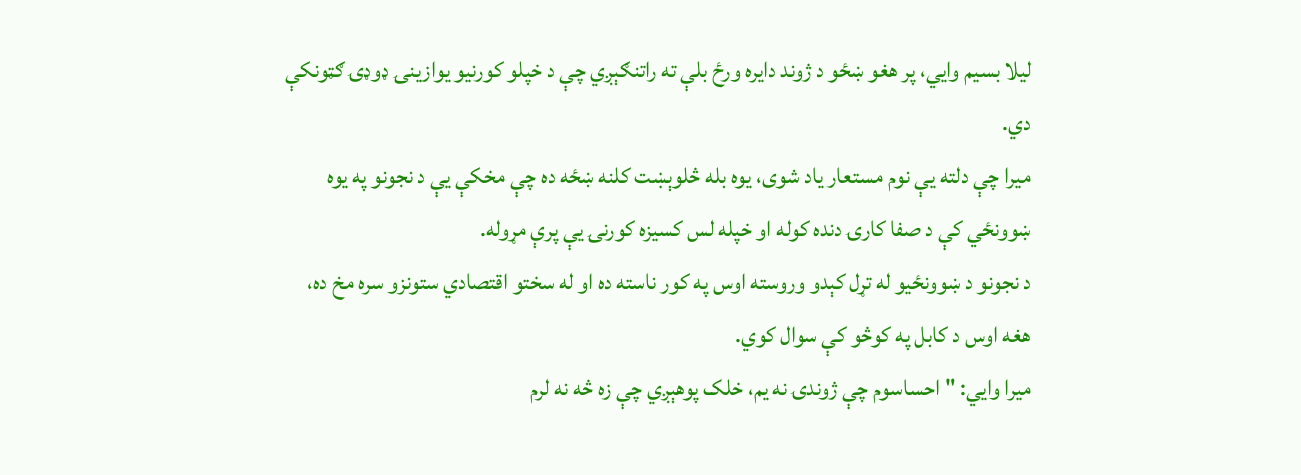لیلا بسیم وايي، پر هغو ښځو د ژوند دایره ورځ بلې ته راتنګېږي چې د خپلو کورنیو یوازینۍ ډوډۍ ګټونکې دي.
میرا چې دلته یې نوم مستعار یاد شوی، یوه بله څلوېښت کلنه ښځه ده چې مخکې یې د نجونو په یوه ښوونځي کې د صفا کارۍ دنده کوله او خپله لس کسیزه کورنۍ یې پرې مړوله.
د نجونو د ښوونځیو له تړل کېدو وروسته اوس په کور ناسته ده او له سختو اقتصادي ستونزو سره مخ ده، هغه اوس د کابل په کوڅو کې سوال کوي.
میرا وايي: " احساسوم چې ژوندۍ نه یم، خلک پوهېږي چې زه څه نه لرم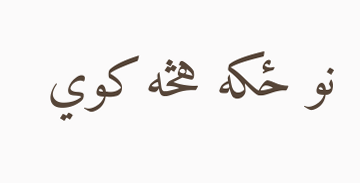نو ځکه هڅه کوي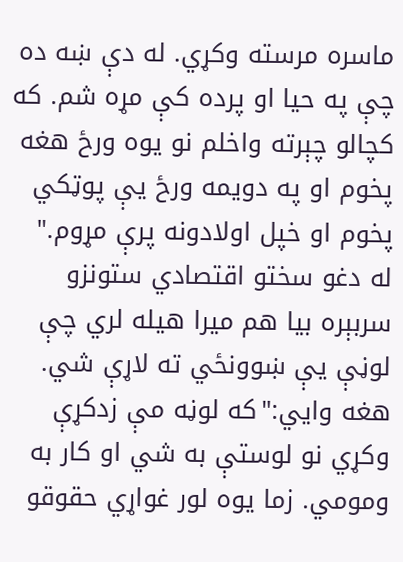ماسره مرسته وکړي. له دې ښه ده چې په حیا او پرده کې مړه شم. که کچالو چېرته واخلم نو یوه ورځ هغه پخوم او په دویمه ورځ یې پوټکي پخوم او خپل اولادونه پرې مړوم."
له دغو سختو اقتصادي ستونزو سربېره بیا هم میرا هیله لري چې لوڼې یې ښوونځي ته لاړې شي.
هغه وايي:"که لوڼه مې زدکړې وکړي نو لوستې به شي او کار به ومومي. زما یوه لور غواړي حقوقو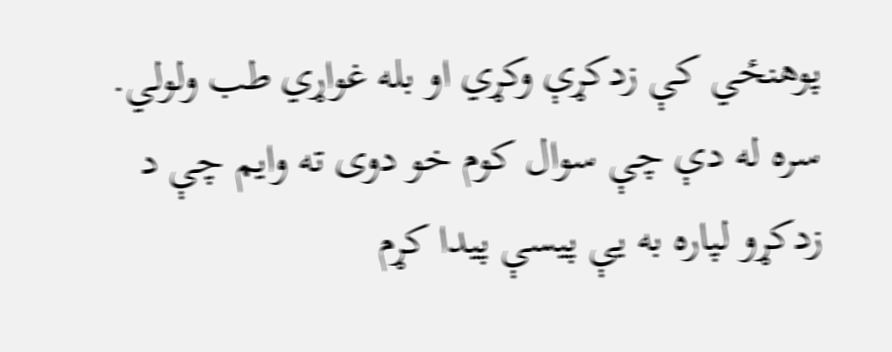پوهنځي کې زدکړې وکړي او بله غواړي طب ولولي. سره له دې چې سوال کوم خو دوی ته وایم چې د زدکړو لپاره به یې پیسې پیدا کړم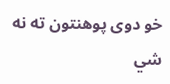خو دوی پوهنتون ته نه شي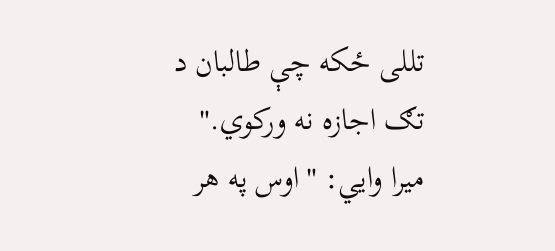تللی ځکه چې طالبان د تګ اجازه نه ورکوي."
میرا وايي: "اوس په هر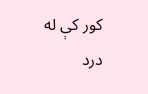کور کې له درد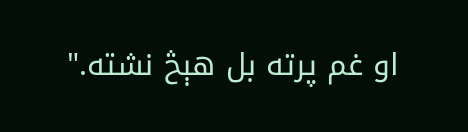او غم پرته بل هېڅ نشته."